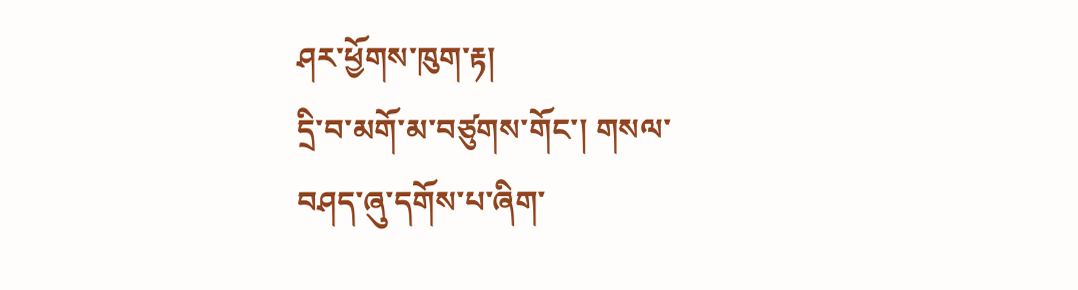ཤར་ཕྱོགས་ཁུག་རྟ།
དྲི་བ་མགོ་མ་བཙུགས་གོང་། གསལ་བཤད་ཞུ་དགོས་པ་ཞིག་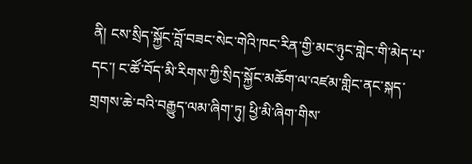ནི། ངས་སྲིད་སྐྱོང་བློ་བཟང་སེང་གེའི་ཁང་རིན་གྱི་མང་ཉུང་གླེང་གི་མེད་པ་དང་། ང་ཚོ་བོད་མི་རིགས་ཀྱི་སྲིད་སྐྱོང་མཆོག་ལ་འཛམ་གླིང་ནང་སྐད་གྲགས་ཆེ་བའི་བརྒྱུད་ལམ་ཞིག་ཏུ། ཕྱི་མི་ཞིག་གིས་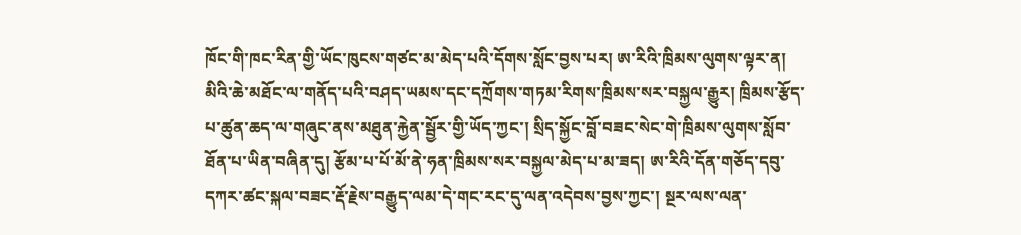ཁོང་གི་ཁང་རིན་གྱི་ཡོང་ཁུངས་གཙང་མ་མེད་པའི་དོགས་སློང་བྱས་པར། ཨ་རིའི་ཁྲིམས་ལུགས་ལྟར་ན། མིའི་ཆེ་མཐོང་ལ་གནོད་པའི་བཤད་ཡམས་དང་དཀྲོགས་གཏམ་རིགས་ཁྲིམས་སར་བསྐྱལ་རྒྱུར། ཁྲིམས་རྩོད་པ་ཚུན་ཆད་ལ་གཞུང་ནས་མཐུན་རྐྱེན་སྦྱོར་གྱི་ཡོད་ཀྱང་། སྲིད་སྐྱོང་བློ་བཟང་སེང་གེ་ཁྲིམས་ལུགས་སློབ་ཐོན་པ་ཡིན་བཞིན་དུ། རྩོམ་པ་པོ་མོ་ནེ་ཧན་ཁྲིམས་སར་བསྐྱལ་མེད་པ་མ་ཟད། ཨ་རིའི་དོན་གཅོད་དབུ་དཀར་ཚང་སྐལ་བཟང་རྡོ་རྗེས་བརྒྱུད་ལམ་དེ་གང་རང་དུ་ལན་འདེབས་བྱས་ཀྱང་། སྔར་ལས་ལན་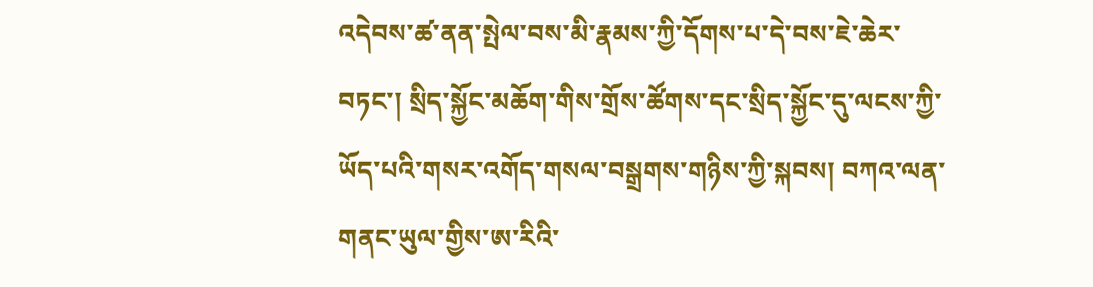འདེབས་ཚ་ནན་སྤེལ་བས་མི་རྣམས་ཀྱི་དོགས་པ་དེ་བས་ཇེ་ཆེར་བཏང་། སྲིད་སྐྱོང་མཆོག་གིས་གྲོས་ཚོགས་དང་སྲིད་སྐྱོང་དུ་ལངས་ཀྱི་ཡོད་པའི་གསར་འགོད་གསལ་བསྒྲགས་གཉིས་ཀྱི་སྐབས། བཀའ་ལན་གནང་ཡུལ་གྱིས་ཨ་རིའི་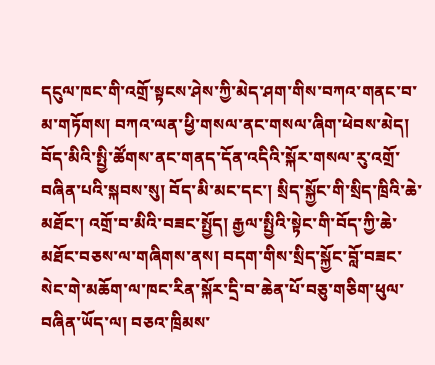དངུལ་ཁང་གི་འགྲོ་སྟངས་ཤེས་ཀྱི་མེད་ཤག་གིས་བཀའ་གནང་བ་མ་གཏོགས། བཀའ་ལན་ཕྱི་གསལ་ནང་གསལ་ཞིག་ཕེབས་མེད།
བོད་མིའི་སྤྱི་ཚོགས་ནང་གནད་དོན་འདིའི་སྐོར་གསལ་རུ་འགྲོ་བཞིན་པའི་སྐབས་སུ། བོད་མི་མང་དང་། སྲིད་སྐྱོང་གི་སྲིད་ཁྲིའི་ཆེ་མཐོང་། འགྲོ་བ་མིའི་བཟང་སྤྱོད། རྒྱལ་སྤྱིའི་སྟེང་གི་བོད་ཀྱི་ཆེ་མཐོང་བཅས་ལ་གཞིགས་ནས། བདག་གིས་སྲིད་སྐྱོང་བློ་བཟང་སེང་གེ་མཆོག་ལ་ཁང་རིན་སྐོར་དྲི་བ་ཆེན་པོ་བཅུ་གཅིག་ཕུལ་བཞིན་ཡོད་ལ། བཅའ་ཁྲིམས་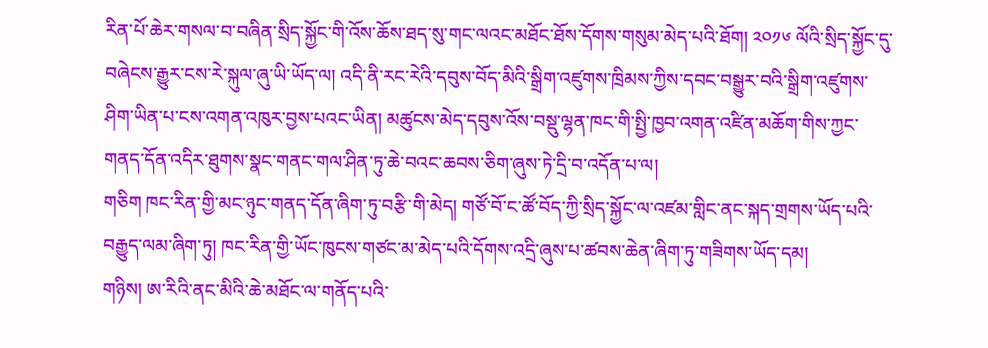རིན་པོ་ཆེར་གསལ་བ་བཞིན་སྲིད་སྐྱོང་གི་འོས་ཆོས་ཐད་སུ་གང་ལའང་མཐོང་ཐོས་དོགས་གསུམ་མེད་པའི་ཐོག། ༢༠༡༦ ལོའི་སྲིད་སྐྱོང་དུ་བཞེངས་རྒྱུར་ངས་རེ་སྐུལ་ཞུ་ཡི་ཡོད་ལ། འདི་ནི་རང་རེའི་དབུས་བོད་མིའི་སྒྲིག་འཛུགས་ཁྲིམས་ཀྱིས་དབང་བསྒྱུར་བའི་སྒྲིག་འཛུགས་ཤིག་ཡིན་པ་ངས་འགན་འཁུར་བྱས་པའང་ཡིན། མཚུངས་མེད་དབུས་འོས་བསྡུ་ལྷན་ཁང་གི་སྤྱི་ཁྱབ་འགན་འཛིན་མཆོག་གིས་ཀྱང་གནད་དོན་འདིར་ཐུགས་སྣང་གནང་གལ་ཤིན་ཏུ་ཆེ་བའང་ཆབས་ཅིག་ཞུས་ཏེ་དྲི་བ་འདོན་པ་ལ།
གཅིག ཁང་རིན་གྱི་མང་ཉུང་གནད་དོན་ཞིག་ཏུ་བརྩི་གི་མེད། གཙོ་བོ་ང་ཚོ་བོད་ཀྱི་སྲིད་སྐྱོང་ལ་འཛམ་གླིང་ནང་སྐད་གྲགས་ཡོད་པའི་བརྒྱུད་ལམ་ཞིག་ཏུ། ཁང་རིན་གྱི་ཡོང་ཁུངས་གཙང་མ་མེད་པའི་དོགས་འདྲི་ཞུས་པ་ཚབས་ཆེན་ཞིག་ཏུ་གཟིགས་ཡོད་དམ།
གཉིས། ཨ་རིའི་ནང་མིའི་ཆེ་མཐོང་ལ་གནོད་པའི་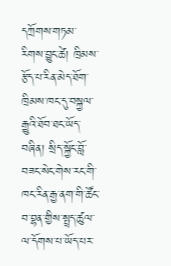དཀྲོགས་གཏམ་རིགས་བྱུང་ཚེ། ཁྲིམས་རྩོད་པ་རིན་མེད་ཐོག་ཁྲིམས་ཁང་དུ་བསྐྱལ་རྒྱུའི་ཐོབ་ཐང་ཡོད་བཞིན། སྲིད་སྐྱོང་བློ་བཟང་སེང་གེས་རང་གི་ཁང་རིན་རྒྱ་ནག་གི་ཚོང་བ་བྷན་གྱིས་སྤྲད་ཚུལ་ལ་དོགས་པ་ཡོད་པར་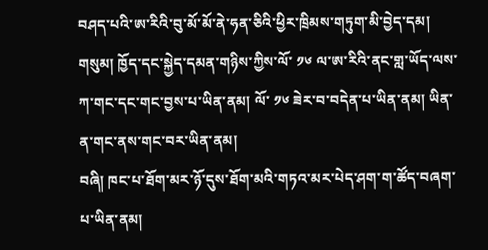བཤད་པའི་ཨ་རིའི་བུ་མོ་མོ་ནེ་ཧན་ཅིའི་ཕྱིར་ཁྲིམས་གཏུག་མི་བྱེད་དམ།
གསུམ། ཁྱོད་དང་སྐྱེད་དམན་གཉིས་ཀྱིས་ལོ་ ༡༦ ལ་ཨ་རིའི་ནང་གླ་ཡོད་ལས་ཀ་གང་དང་གང་བྱས་པ་ཡིན་ནམ། ལོ་ ༡༦ ཟེར་བ་བདེན་པ་ཡིན་ནམ། ཡིན་ན་གང་ནས་གང་བར་ཡིན་ནམ།
བཞི། ཁང་པ་ཐོག་མར་ཉོ་དུས་ཐོག་མའི་གཏའ་མར་པེད་ཤག་ག་ཚོད་བཞག་པ་ཡིན་ནམ།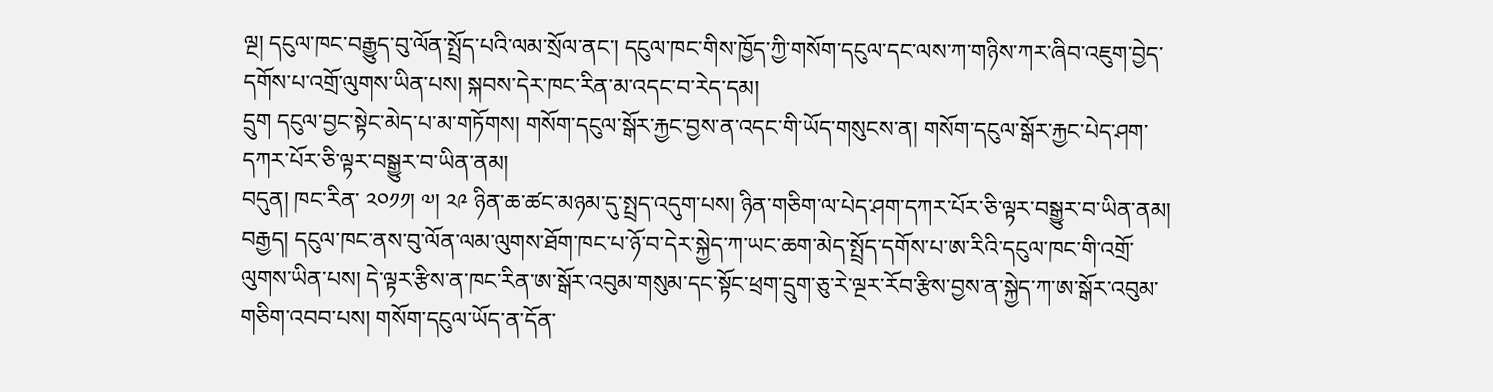ལྔ། དངུལ་ཁང་བརྒྱུད་བུ་ལོན་སྤྲོད་པའི་ལམ་སྲོལ་ནང་། དངུལ་ཁང་གིས་ཁྱོད་ཀྱི་གསོག་དངུལ་དང་ལས་ཀ་གཉིས་ཀར་ཞིབ་འཇུག་བྱེད་དགོས་པ་འགྲོ་ལུགས་ཡིན་པས། སྐབས་དེར་ཁང་རིན་མ་འདང་བ་རེད་དམ།
དྲུག དངུལ་བྱང་སྟེང་མེད་པ་མ་གཏོགས། གསོག་དངུལ་སྒོར་རྐྱང་བྱས་ན་འདང་གི་ཡོད་གསུངས་ན། གསོག་དངུལ་སྒོར་རྐྱང་པེད་ཤག་དཀར་པོར་ཅི་ལྟར་བསྒྱུར་བ་ཡིན་ནམ།
བདུན། ཁང་རིན་ ༢༠༡༡། ༧། ༢༩ ཉིན་ཆ་ཚང་མཉམ་དུ་སྤྲད་འདུག་པས། ཉིན་གཅིག་ལ་པེད་ཤག་དཀར་པོར་ཅི་ལྟར་བསྒྱུར་བ་ཡིན་ནམ།
བརྒྱད། དངུལ་ཁང་ནས་བུ་ལོན་ལམ་ལུགས་ཐོག་ཁང་པ་ཉོ་བ་དེར་སྐྱེད་ཀ་ཡང་ཆག་མེད་སྤྲོད་དགོས་པ་ཨ་རིའི་དངུལ་ཁང་གི་འགྲོ་ལུགས་ཡིན་པས། དེ་ལྟར་རྩིས་ན་ཁང་རིན་ཨ་སྒོར་འབུམ་གསུམ་དང་སྟོང་ཕྲག་དྲུག་ཅུ་རེ་ལྔར་རོབ་རྩིས་བྱས་ན་སྐྱེད་ཀ་ཨ་སྒོར་འབུམ་གཅིག་འབབ་པས། གསོག་དངུལ་ཡོད་ན་དོན་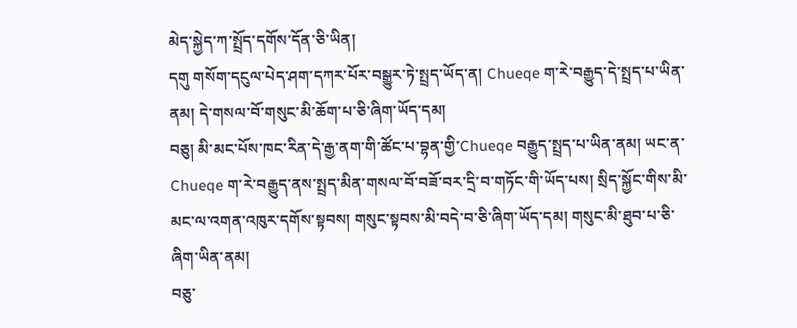མེད་སྐྱེད་ཀ་སྤྲོད་དགོས་དོན་ཅི་ཡིན།
དགུ གསོག་དངུལ་པེད་ཤག་དཀར་པོར་བསྒྱུར་ཏེ་སྤྲད་ཡོད་ན། Chueqe ག་རེ་བརྒྱུད་དེ་སྤྲད་པ་ཡིན་ནམ། དེ་གསལ་བོ་གསུང་མི་ཆོག་པ་ཅི་ཞིག་ཡོད་དམ།
བཅུ། མི་མང་པོས་ཁང་རིན་དེ་རྒྱ་ནག་གི་ཚོང་པ་བྷན་གྱི་Chueqe བརྒྱུད་སྤྲད་པ་ཡིན་ནམ། ཡང་ན་ Chueqe ག་རེ་བརྒྱུད་ནས་སྤྲད་མིན་གསལ་བོ་བཟོ་བར་དྲི་བ་གཏོང་གི་ཡོད་པས། སྲིད་སྐྱོང་གིས་མི་མང་ལ་འགན་འཁུར་དགོས་སྟབས། གསུང་སྟབས་མི་བདེ་བ་ཅི་ཞིག་ཡོད་དམ། གསུང་མི་ཐུབ་པ་ཅི་ཞིག་ཡིན་ནམ།
བཅུ་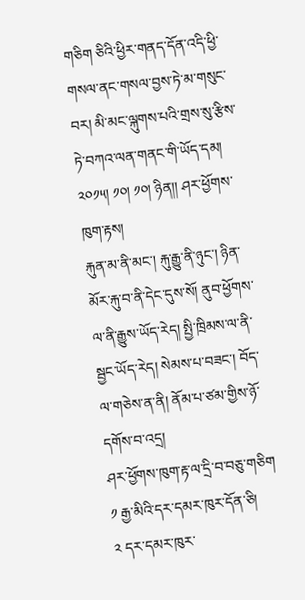གཅིག ཅིའི་ཕྱིར་གནད་དོན་འདི་ཕྱི་གསལ་ནང་གསལ་བྱས་ཏེ་མ་གསུང་བར། མི་མང་ལྐུགས་པའི་གྲས་སུ་རྩིས་ཏེ་བཀའ་ལན་གནང་གི་ཡོད་དམ།
༢༠༡༥། ༡༠། ༡༠། ཉིན།། ཤར་ཕྱོགས་ཁུག་རྟས།
རྐུན་མ་ནི་མང་། རྐུ་རྒྱུ་ནི་ཉུང་། ཉིན་མོར་རྐུ་བ་ནི་དེང་དུས་སོ། ནུབ་ཕྱོགས་ལ་ནི་རྒྱུས་ཡོད་རེད། སྤྱི་ཁྲིམས་ལ་ནི་སྦྱང་ཡོད་རེད། སེམས་པ་བཟང་། བོད་ལ་གཅེས་ན་ནི། ནོམ་པ་ཙམ་གྱིས་ཉོ་དགོས་བ་འདྲ།
ཤར་ཕྱོགས་ཁུག་རྟ་ལ་དྲི་བ་བཅུ་གཅིག
༡ རྒྱ་མིའི་དར་དམར་ཁུར་དོན་ཅི།
༢ དར་དམར་ཁུར་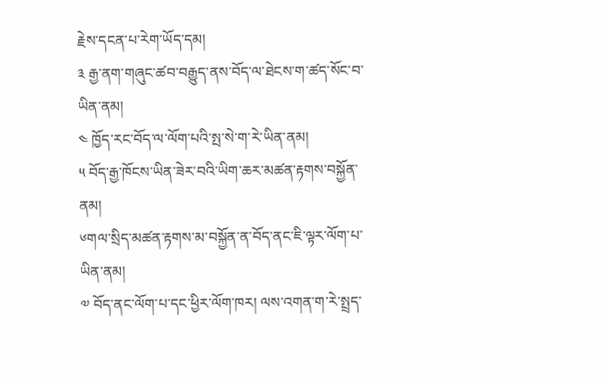རྗེས་དངན་པ་རེག་ཡོད་དམ།
༣ རྒྱ་ནག་གཞུང་ཚབ་བརྒྱུད་ནས་བོད་ལ་ཐེངས་ག་ཚད་སོང་བ་ཡིན་ནམ།
༤ ཁྱོད་རང་བོད་ལ་ལོག་པའི་སྤ་སེ་ག་རེ་ཡིན་ནམ།
༥ བོད་རྒྱ་ཁོངས་ཡིན་ཟེར་བའི་ཡིག་ཆར་མཚན་རྟགས་བསྐྱོན་ནམ།
༦གལ་སྲིད་མཚན་རྟགས་མ་བསྐྱོན་ན་བོད་ནང་ཇི་ལྟར་ལོག་པ་ཡིན་ནམ།
༧ བོད་ནང་ལོག་པ་དང་ཕྱིར་ལོག་ཁར། ལས་འགན་ག་རེ་སྤྲད་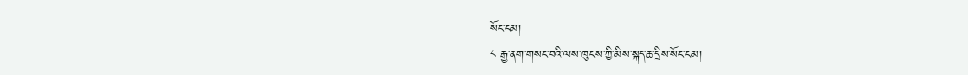སོང་ངམ།
༨ རྒྱ་ནག་གསང་བའི་ལས་ཁུངས་ཀྱི་མིས་སྐད་ཆ་དྲིས་སོང་ངམ།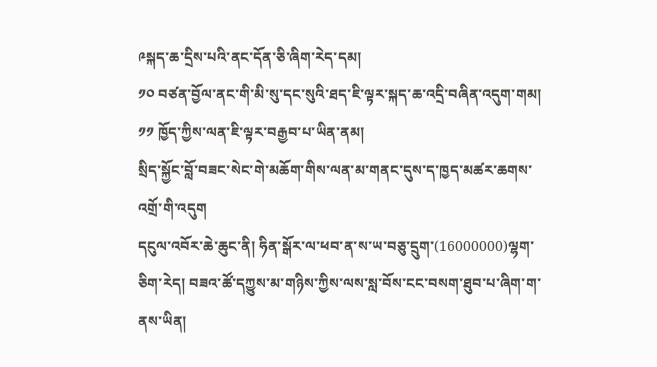༩སྐད་ཆ་དྲིས་པའི་ནང་དོན་ཅི་ཞིག་རེད་དམ།
༡༠ བཙན་བྱོལ་ནང་གི་མི་སུ་དང་སུའི་ཐད་ཇི་ལྟར་སྐད་ཆ་འདྲི་བཞིན་འདུག་གམ།
༡༡ ཁྱོད་ཀྱིས་ལན་ཇི་ལྟར་བརྒྱབ་པ་ཡིན་ནམ།
སྲིད་སྐྱོང་བློ་བཟང་སེང་གེ་མཆོག་གིས་ལན་མ་གནང་དུས་ད་ཁྱད་མཚར་ཆགས་འགྲོ་གི་འདུག
དངུལ་འབོར་ཆེ་ཆུང་ནི། ཧིན་སྒོར་ལ་ཕབ་ན་ས་ཡ་བཅུ་དྲུག་(16000000)ལྷག་ཅིག་རེད། བཟའ་ཚོ་དཀྱུས་མ་གཉིས་ཀྱིས་ལས་སླ་བོས་ངང་བསག་ཐུབ་པ་ཞིག་ག་ནས་ཡིན།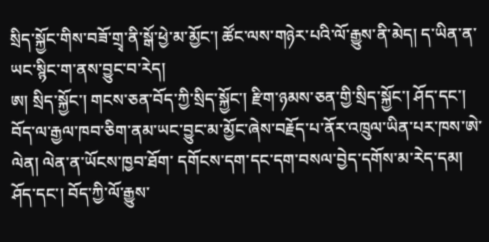སྲིད་སྐྱོང་གིས་བཟོ་གྲྭ་ནི་སྒོ་ཕྱེ་མ་མྱོང་། ཚོང་ལས་གཉེར་པའི་ལོ་རྒྱུས་ནི་མེད། ད་ཡིན་ན་ཡང་སྙིང་ག་ནས་བྱུང་བ་རེད།
ཨ། སྲིད་སྐྱོང་། གངས་ཅན་བོད་ཀྱི་སྲིད་སྐྱོང་། རྫིག་ཉམས་ཅན་གྱི་སྲིད་སྐྱོང་། ཤོད་དང་།
བོད་ལ་རྒྱལ་ཁབ་ཅིག་ནམ་ཡང་བྱུང་མ་མྱོང་ཞེས་བརྗོད་པ་ནོར་འཁྲུལ་ཡིན་པར་ཁས་ཨེ་ལེན། ལེན་ན་ཡོངས་ཁྱབ་ཐོག་ དགོངས་དག་དང་དག་བསལ་བྱེད་དགོས་མ་རེད་དམ། ཤོད་དང་། བོད་ཀྱི་ལོ་རྒྱུས་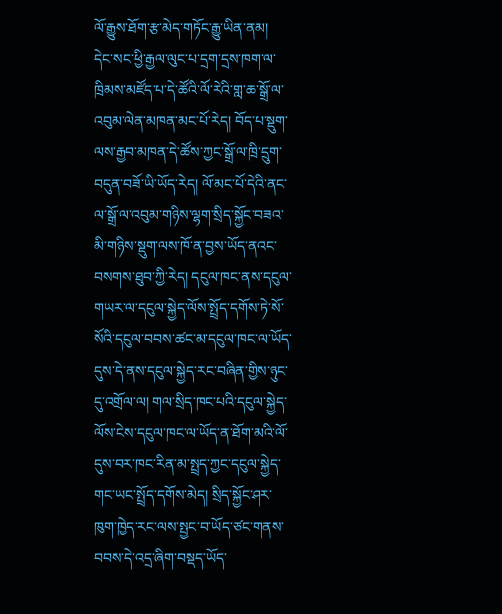ལོ་རྒྱུས་ཐོག་རྩ་མེད་གཏོང་རྒྱུ་ཡིན་ནམ།
དེང་སང་ཕྱི་རྒྱལ་ལུང་པ་དྲག་དྲས་ཁག་ལ་ཁྲིམས་མཛོད་པ་དེ་ཚོའི་ལོ་རེའི་གླ་ཆ་སྒྲོ་ལ་འབུམ་ལེན་མཁན་མང་པོ་རེད། བོད་པ་སྡུག་ལས་རྒྱབ་མཁན་དེ་ཚོས་ཀྱང་སྒྲོ་ལ་ཁྲི་དྲུག་བདུན་བཟོ་ཡི་ཡོད་རེད། ལོ་མང་པོ་དེའི་ནང་ལ་སྒྲོ་ལ་འབུམ་གཉིས་ལྷག་སྲིད་སྐྱོང་བཟའ་མི་གཉིས་སྡུག་ལས་ཁོ་ན་བྱས་ཡོད་ནའང་བསགས་ཐུབ་ཀྱི་རེད། དངུལ་ཁང་ནས་དངུལ་གཡར་ལ་དངུལ་སྐྱེད་ལོས་སྤྲོད་དགོས་ཏེ་སོ་སོའི་དངུལ་བབས་ཚང་མ་དངུལ་ཁང་ལ་ཡོད་དུས་དེ་ནས་དངུལ་སྐྱེད་རང་བཞིན་གྱིས་ཉུང་དུ་འགྲོལ་ལ། གལ་སྲིད་ཁང་པའི་དངུལ་སྐྱེད་ལོས་ངེས་དངུལ་ཁང་ལ་ཡོད་ན་ཐོག་མའི་ལོ་དུས་བར་ཁང་རིན་མ་སྤྲད་ཀྱང་དངུལ་སྐྱེད་གང་ཡང་སྤྲོད་དགོས་མེད། སྲིད་སྐྱོང་ཤར་ཁུག་ཁྱེད་རང་ལས་སྤྱང་བ་ཡོད་ཙང་གནས་བབས་དེ་འདྲ་ཞིག་བསྡད་ཡོད་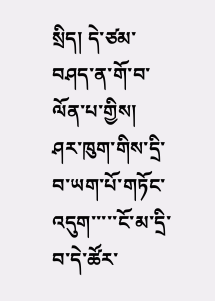སྲིད། དེ་ཙམ་བཤད་ན་གོ་བ་ལོན་པ་གྱིས།
ཤར་ཁུག་གིས་དྲི་བ་ཡག་པོ་གཏོང་འདུག་་་་་ངོ་མ་དྲི་བ་དེ་ཚོར་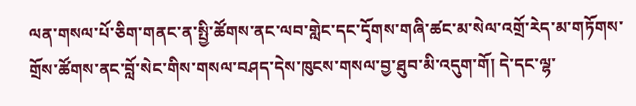ལན་གསལ་པོ་ཅིག་གནང་ན་སྤྱི་ཚོགས་ནང་ལབ་གླེང་དང་དྭོགས་གཞི་ཚང་མ་སེལ་འགྲོ་རེད་མ་གཏོགས་གྲོས་ཚོགས་ནང་བློ་སེང་གིས་གསལ་བཤད་དེས་ཁུངས་གསལ་བྱ་ཐུབ་མི་འདུག་གོ། དེ་དང་ལྷ་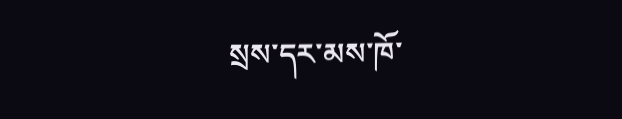སྲས་དར་མས་ཁོ་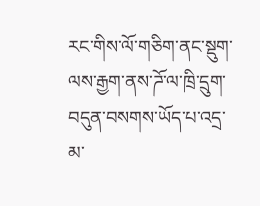རང་གིས་ལོ་གཅིག་ནང་སྡུག་ལས་རྒྱག་ནས་ཌོ་ལ་ཁྲི་དྲུག་བདུན་བསགས་ཡོད་པ་འདྲ་མ་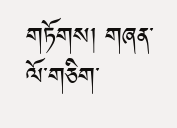གཏོགས། གཞན་ལོ་གཅིག་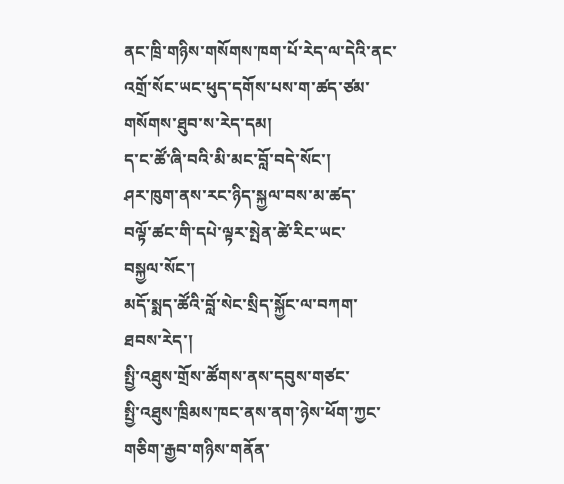ནང་ཁྲི་གཉིས་གསོགས་ཁག་པོ་རེད་ལ་དེའི་ནང་འགྲོ་སོང་ཡང་ཕུད་དགོས་པས་ག་ཚད་ཙམ་གསོགས་ཐུབ་ས་རེད་དམ།
ད་ང་ཚོ་ཞི་བའི་མི་མང་བློ་བདེ་སོང་།
ཤར་ཁུག་ནས་རང་ཉིད་སྐྱལ་བས་མ་ཚད་
བལྟོ་ཚང་གི་དཔེ་ལྟར་སྤེན་ཚེ་རིང་ཡང་
བསྐྱལ་སོང་།
མདོ་སྨད་ཚོའི་བློ་སེང་སྲིད་སྐྱོང་ལ་བཀག་
ཐབས་རེད་།
སྤྱི་འཐུས་གྲོས་ཚོགས་ནས་དབུས་གཙང་
སྤྱི་འཐུས་ཁྲིམས་ཁང་ནས་ནག་ཉེས་ཕོག་ཀྱང་གཅིག་རྒྱབ་གཉིས་གནོན་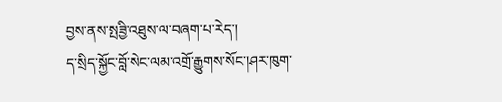བྱས་ནས་སྤཟྱི་འཐུས་ལ་བཞག་པ་རེད་།
ད་སྲིད་སྐྱོང་བློ་སེང་ལམ་འགྲོ་རྒྱུགས་སོང་།ཤར་ཁུག་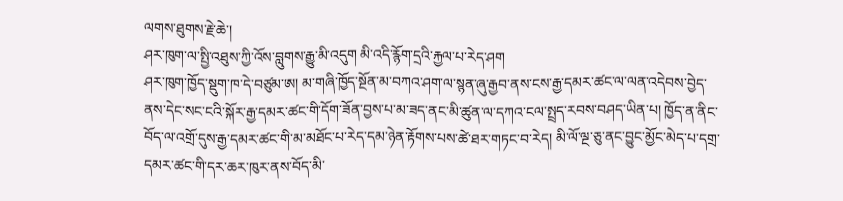ལགས་ཐུགས་རྗེ་ཆེ་།
ཤར་ཁུག་ལ་སྤྱི་འཐུས་ཀྱི་འོས་བླུགས་རྒྱུ་མི་འདུག མི་འདི་རྙོག་དྲའི་རྐྱལ་པ་རེད་ཤག
ཤར་ཁུག་ཁྱོད་སྡུག་ཁ་དེ་བཙུམ་ཨ། མ་གཞི་ཁྱོད་སྔོན་མ་བཀའ་ཤག་ལ་སྙན་ཞུ་རྒྱབ་ནས་ངས་རྒྱ་དམར་ཚང་ལ་ལན་འདེབས་བྱེད་ནས་དེང་སང་ངའི་སྐོར་རྒྱ་དམར་ཚང་གི་དོག་ཟོན་བྱས་པ་མ་ཟད་ནང་མི་ཚུན་ལ་དཀའ་ངལ་སྤྲད་རབས་བཤད་ཡིན་པ། ཁྱོད་ན་ནིང་བོད་ལ་འགྲོ་དུས་རྒྱ་དམར་ཚང་གི་མ་མཐོང་པ་རེད་དམ་ཉེན་རྟོགས་པས་ཚེ་ཐར་གཏང་བ་རེད། མི་ལོ་ལྔ་ཅུ་ནང་བྱུང་མྱོང་མེད་པ་དགྲ་དམར་ཚང་གི་དར་ཆར་ཁུར་ནས་བོད་མི་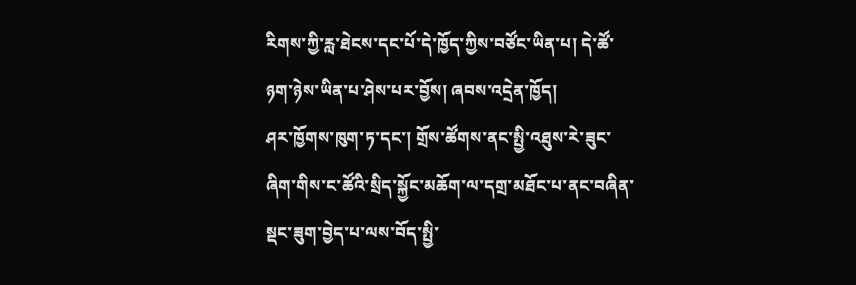རིགས་ཀྱི་རླ་ཐེངས་དང་པོ་དེ་ཁྱོད་ཀྱིས་བཙོང་ཡིན་པ། དེ་ཚོ་ཉག་ཉེས་ཡིན་པ་ཤེས་པར་བྱོས། ཞབས་འདྲེན་ཁྱོད།
ཤར་ཁྱོགས་ཁུག་ཏ་དང་། གྲོས་ཚོགས་ནང་སྤྱི་འཐུས་རེ་ཟུང་ཞིག་གིས་ང་ཚོའི་སྲིད་སྐྱོང་མཆོག་ལ་དགྲ་མཐོང་པ་ནང་བཞིན་སྡང་ཟུག་བྱེད་པ་ལས་བོད་སྤྱི་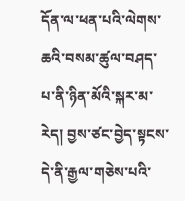དོན་ལ་ཕན་པའི་ལེགས་ཆའི་བསམ་ཚུལ་བཤད་པ་ནི་ཉིན་མོའི་སྐར་མ་རེད། བྱས་ཙང་བྱེད་སྟངས་དེ་ནི་རྒྱལ་གཅེས་པའི་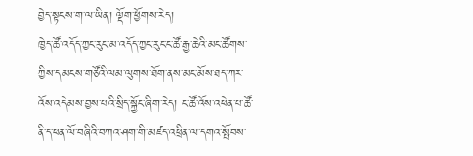བྱེད་སྟངས་ག་ལ་ཡིན། ལྡོག་ཕྱོགས་རེད།
ཁྱེད་ཚོ་འདོད་ཀྱང་རུང་མ་འདོད་ཀྱང་རུང་ང་ཚོ་རྒྱ་ཆེའི་མང་ཚོགས་ཀྱིས་དམངས་གཙོའི་ལམ་ལུགས་ཐོག་ནས་མང་མོས་ཐད་ཀར་འོས་འདེམས་བྱས་པའི་སྲིད་སྐྱོང་ཞིག་རེད། ང་ཚོ་འོས་འཕེན་པ་ཚོ་ནི་ད་ཕན་ལོ་བཞིའི་བཀའ་ཤག་གི་མཛད་འཕྲིན་ལ་དགའ་སྤོབས་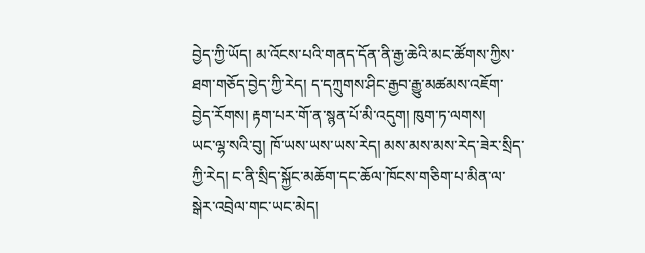བྱེད་ཀྱི་ཡོད། མ་འོངས་པའི་གནད་དོན་ནི་རྒྱ་ཆེའི་མང་ཚོགས་ཀྱིས་ཐག་གཅོད་བྱེད་ཀྱི་རེད། ད་དཀྲུགས་ཤིང་རྒྱབ་རྒྱུ་མཚམས་འཇོག་བྱེད་རོགས། རྟག་པར་གོ་ན་སྙན་པོ་མི་འདུག། ཁུག་ཏ་ལགས།
ཡང་ལྷ་སའི་བུ། ཁོ་ཡས་ཡས་ཡས་རེད། མས་མས་མས་རེད་ཟེར་སྲིད་ཀྱི་རེད། ང་ནི་སྲིད་སྐྱོང་མཆོག་དང་ཆོལ་ཁོངས་གཅིག་པ་མིན་ལ་སྒེར་འབྲེལ་གང་ཡང་མེད།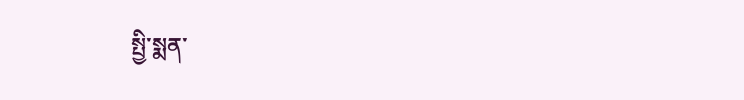སྤྱི་སྨན་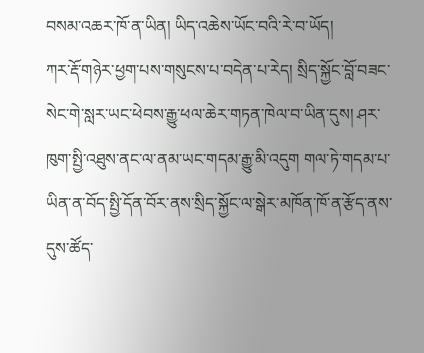བསམ་འཆར་ཁོ་ན་ཡིན། ཡིད་འཆེས་ཡོང་བའི་རེ་བ་ཡོད།
ཀར་རྡོ་གཉེར་ཕྱག་པས་གསུངས་པ་བདེན་པ་རེད། སྲིད་སྐྱོང་བློ་བཟང་སེང་གེ་སླར་ཡང་ཕེབས་རྒྱུ་ཕལ་ཆེར་གཏན་ཁེལ་བ་ཡིན་དུས། ཤར་ཁུག་སྤྱི་འཐུས་ནང་ལ་ནམ་ཡང་གདམ་རྒྱུ་མི་འདུག གལ་ཏེ་གདམ་པ་ཡིན་ན་བོད་སྤྱི་དོན་བོར་ནས་སྲིད་སྐྱོང་ལ་སྒེར་མཁོན་ཁོ་ན་རྩོད་ནས་དུས་ཚོད་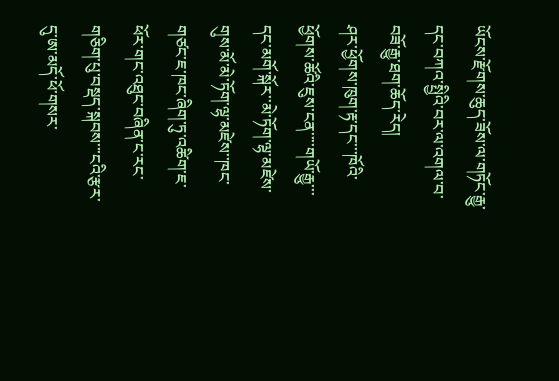ཡོངས་རྫོགས་ཆུད་ཟོས་ལ་གཏོང་རྒྱུ་དང་བཀའ་སྤྱིའི་བར་ལ་འགལ་བ་བཟོ་རྒྱུ་ཐག་ཆོད་རེད།
ཤར་ཕྱོགས་ཁུག་རྟ་དང་་་ཁོའི་ཕྱོགས་ཚོའི་ཇུས་ངན་་་་གཡོ་རྒྱུ་་་དང་མགོ་སྐོར་་མེ་ཏོག་ལྷ་མཛེས་
གུས་མོ་མེ་ཏོག་ལྷ་མཛེས་་ཁང་གཙང་ཇ་ཁང་ཞིག་ཏུ་འཚིག་ཇ་ཕོར་གང་འཐུང་བཞིན་ང་རང་གཅིག་པུ་བསྡད་སྐབས་་་ངའི་རྩར་དུ་ཨ་མདོ་ཕོ་གསར་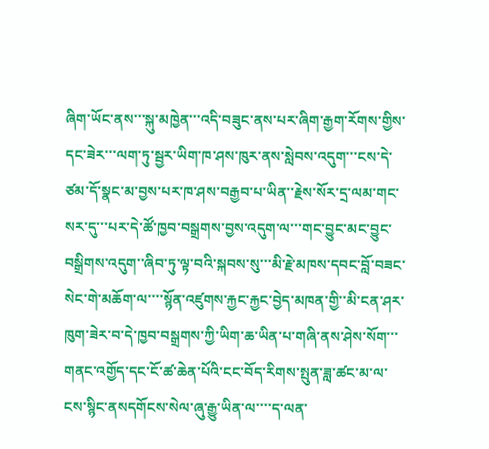ཞིག་ཡོང་ནས་་་སྐུ་མཁྱེན་་་འདི་བཟུང་ནས་པར་ཞིག་རྒྱག་རོགས་གྱིས་དང་ཟེར་་་ལག་ཏུ་སྦྱར་ཡིག་ཁ་ཤས་ཁུར་ནས་སླེབས་འདུག་་་ངས་དེ་ཙམ་དོ་སྣང་མ་བྱས་པར་ཁ་ཤས་བརྒྱབ་པ་ཡིན་་རྗེས་སོར་དྲ་ལམ་གང་སར་དུ་་་པར་དེ་ཚོ་ཁྱབ་བསྒྲགས་བྱས་འདུག་ལ་་་གང་བྱུང་མང་བྱུང་བསྒྲིགས་འདུག་་ཞིབ་ཏུ་ལྟ་བའི་སྐབས་སུ་་་མི་རྗེ་མཁས་དབང་བློ་བཟང་སེང་གེ་མཆོག་ལ་་་་སྙོན་འཛུགས་རྐྱང་རྐྱང་བྱེད་མཁན་གྱི་་མི་ངན་ཤར་ཁུག་ཟེར་བ་དེ་ཁྱབ་བསྒྲགས་ཀྱི་ཡིག་ཆ་ཡིན་པ་གཞི་ནས་ཤེས་སོག་་་གནང་འགྱོད་དང་ངོ་ཚ་ཆེན་པོའི་ངང་བོད་རིགས་སྤུན་ཟླ་ཚང་མ་ལ་ངས་སྙིང་ནསདགོངས་སེལ་ཞུ་རྒྱུ་ཡིན་ལ་་་་ད་ལན་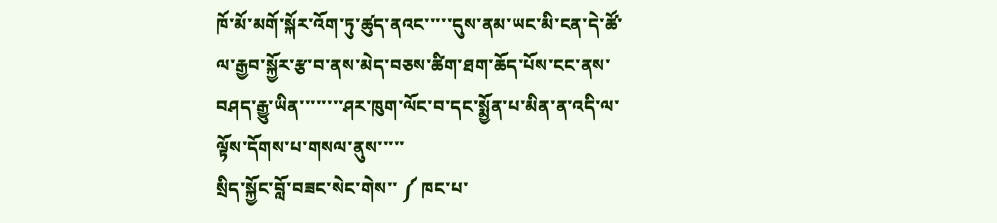ཁོ་མོ་མགོ་སྐོར་འོག་ཏུ་ཚུད་ནའང་་་་་དུས་ནམ་ཡང་མི་ངན་དེ་ཚོ་ལ་རྒྱབ་སྐྱོར་རྩ་བ་ནས་མེད་བཅས་ཚིག་ཐག་ཆོད་པོས་ངང་ནས་བཤད་རྒྱུ་ཡིན་་་་་་་་ཤར་ཁུག་ལོང་བ་དང་སྨྱོན་པ་མིན་ན་འདི་ལ་ལྟོས་དོགས་པ་གསལ་ནུས་་་་་
སྲིད་སྐྱོང་བློ་བཟང་སེང་གེས་་ ༼ ཁང་པ་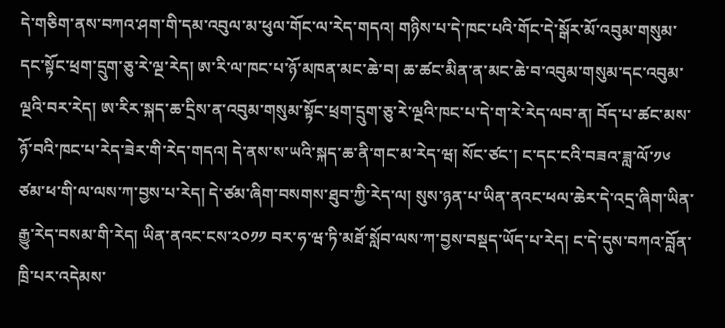དེ་གཅིག་ནས་བཀའ་ཤག་གི་དམ་འབུལ་མ་ཕུལ་གོང་ལ་རེད་གདའ། གཉིས་པ་དེ་ཁང་པའི་གོང་དེ་སྒོར་མོ་འབུམ་གསུམ་དང་སྟོང་ཕྲག་དྲུག་ཅུ་རེ་ལྔ་རེད། ཨ་རི་ལ་ཁང་པ་ཉོ་མཁན་མང་ཆེ་བ། ཆ་ཚང་མིན་ན་མང་ཆེ་བ་འབུམ་གསུམ་དང་འབུམ་ལྔའི་བར་རེད། ཨ་རིར་སྐད་ཆ་དྲིས་ན་འབུམ་གསུམ་སྟོང་ཕྲག་དྲུག་ཅུ་རེ་ལྔའི་ཁང་པ་དེ་ག་རེ་རེད་ལབ་ན། བོད་པ་ཚང་མས་ཉོ་བའི་ཁང་པ་རེད་ཟེར་གི་རེད་གདའ། དེ་ནས་ས་ཡའི་སྐད་ཆ་ནི་གང་མ་རེད་ཝ། སོང་ཙང་། ང་དང་ངའི་བཟའ་ཟླ་ལོ་༡༦ ཙམ་ཕ་གི་ལ་ལས་ཀ་བྱས་པ་རེད། དེ་ཙམ་ཞིག་བསགས་ཐུབ་ཀྱི་རེད་ལ། སུས་ཉན་པ་ཡིན་ནའང་ཕལ་ཆེར་དེ་འདྲ་ཞིག་ཡིན་རྒྱུ་རེད་བསམ་གི་རེད། ཡིན་ནའང་ངས་༢༠༡༡ བར་ཧ་ཝ་ཏི་མཐོ་སློབ་ལས་ཀ་བྱས་བསྡད་ཡོད་པ་རེད། ང་དེ་དུས་བཀའ་བློན་ཁྲི་པར་འདེམས་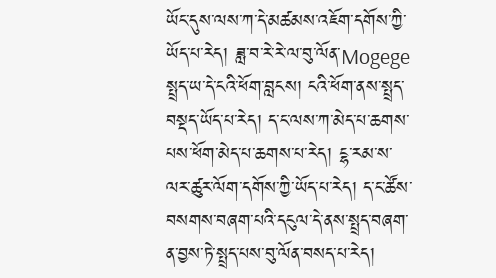ཡོང་དུས་ལས་ཀ་དེ་མཚམས་འཇོག་དགོས་ཀྱི་ཡོད་པ་རེད། ཟླ་བ་རེ་རེ་ལ་བུ་ལོན་Mogege སྤྲད་ཡ་དེ་ངའི་ཕོག་བླངས། ངའི་ཕོག་ནས་སྤྲད་བསྡད་ཡོད་པ་རེད། ད་ང་ལས་ཀ་མེད་པ་ཆགས་པས་ཕོག་མེད་པ་ཆགས་པ་རེད། ངྷ་རམ་ས་ལར་ཚུར་ལོག་དགོས་ཀྱི་ཡོད་པ་རེད། ད་ང་ཚོས་བསགས་བཞག་པའི་དངུལ་དེ་ནས་སྤྲད་བཞག་ན་བྱས་ཏེ་སྤྲད་པས་བུ་ལོན་བསད་པ་རེད།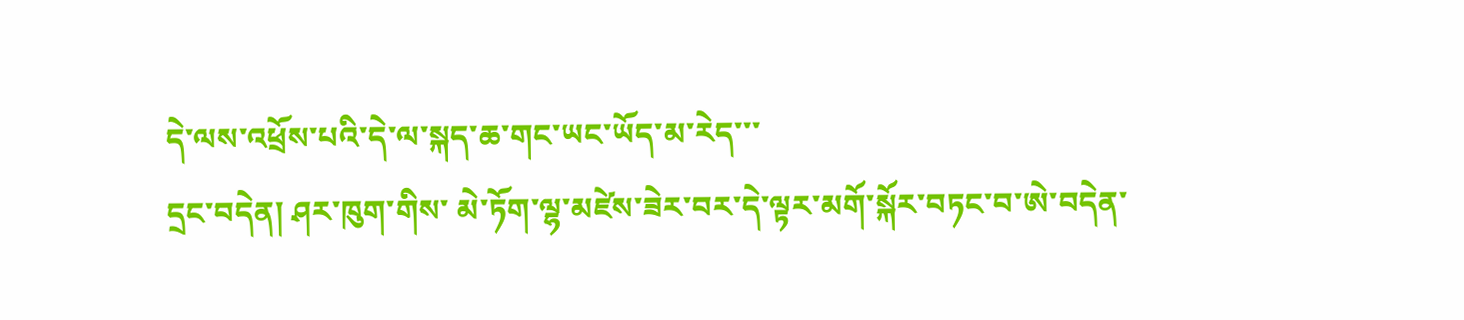དེ་ལས་འཕྲོས་པའི་དེ་ལ་སྐད་ཆ་གང་ཡང་ཡོད་མ་རེད་་་
དྲང་བདེན། ཤར་ཁུག་གིས་ མེ་ཏོག་ལྷ་མཛེས་ཟེར་བར་དེ་ལྟར་མགོ་སྐོར་བཏང་བ་ཨེ་བདེན་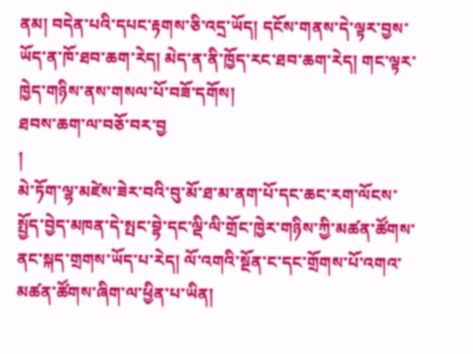ནམ། བདེན་པའི་དཔང་རྟགས་ཅི་འདྲ་ཡོད། དངོས་གནས་དེ་ལྟར་བྱས་ཡོད་ན་ཁོ་ཐབ་ཆག་རེད། མེད་ན་ནི་ཁྱོད་རང་ཐབ་ཆག་རེད། གང་ལྟར་ཁྱེད་གཉིས་ནས་གསལ་པོ་བཟོ་དགོས།
ཐབས་ཆག་ལ་བཅོ་བར་བྱ
།
མེ་ཏོག་ལྷ་མཛེས་ཟེར་བའི་བུ་མོ་ཐ་མ་ནག་པོ་དང་ཆང་རག་ལོངས་སྤྱོད་བྱེད་མཁན་དེ་སྤང་བྷེ་དང་ལྡི་ལི་གྲོང་ཁྱེར་གཉིས་ཀྱི་མཚན་ཚོགས་ནང་སྐད་གྲགས་ཡོད་པ་རེད། ལོ་འགའི་སྔོན་ང་དང་གྲོགས་པོ་འགའ་མཚན་ཚོགས་ཞིག་ལ་ཕྱིན་པ་ཡིན།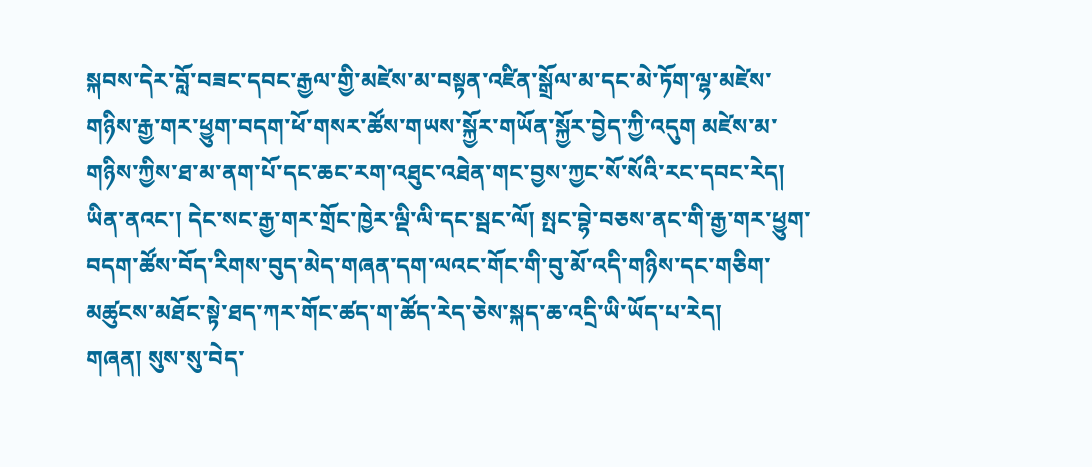སྐབས་དེར་བློ་བཟང་དབང་རྒྱལ་གྱི་མཛེས་མ་བསྟན་འཛིན་སྒྲོལ་མ་དང་མེ་ཏོག་ལྷ་མཛེས་གཉིས་རྒྱ་གར་ཕྱུག་བདག་ཕོ་གསར་ཚོས་གཡས་སྐྱོར་གཡོན་སྐྱོར་བྱེད་ཀྱི་འདུག མཛེས་མ་གཉིས་ཀྱིས་ཐ་མ་ནག་པོ་དང་ཆང་རག་འཐུང་འཐེན་གང་བྱས་ཀྱང་སོ་སོའི་རང་དབང་རེད། ཡིན་ནའང་། དེང་སང་རྒྱ་གར་གྲོང་ཁྱེར་ལྡི་ལི་དང་སྦང་ལོ། སྤང་བྷེ་བཅས་ནང་གི་རྒྱ་གར་ཕྱུག་བདག་ཚོས་བོད་རིགས་བུད་མེད་གཞན་དག་ལའང་གོང་གི་བུ་མོ་འདི་གཉིས་དང་གཅིག་མཚུངས་མཐོང་སྟེ་ཐད་ཀར་གོང་ཚད་ག་ཚོད་རེད་ཅེས་སྐད་ཆ་འདྲི་ཡི་ཡོད་པ་རེད།
གཞན། སུས་སུ་བེད་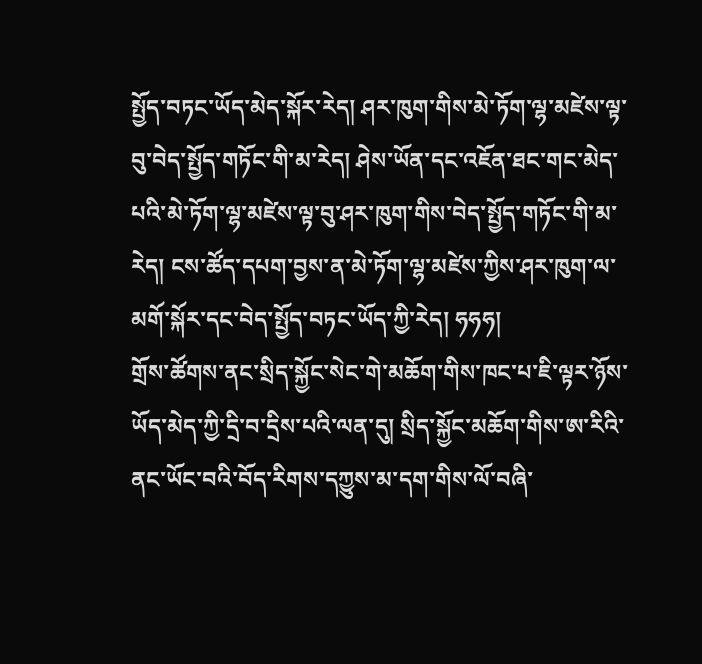སྤྱོད་བཏང་ཡོད་མེད་སྐོར་རེད། ཤར་ཁུག་གིས་མེ་ཏོག་ལྷ་མཛེས་ལྟ་བུ་བེད་སྤྱོད་གཏོང་གི་མ་རེད། ཤེས་ཡོན་དང་འཇོན་ཐང་གང་མེད་པའི་མེ་ཏོག་ལྷ་མཛེས་ལྟ་བུ་ཤར་ཁུག་གིས་བེད་སྤྱོད་གཏོང་གི་མ་རེད། ངས་ཚོད་དཔག་བྱས་ན་མེ་ཏོག་ལྷ་མཛེས་ཀྱིས་ཤར་ཁུག་ལ་མགོ་སྐོར་དང་བེད་སྤྱོད་བཏང་ཡོད་ཀྱི་རེད། ཧཧཧ།
གྲོས་ཚོགས་ནང་སྲིད་སྐྱོང་སེང་གེ་མཆོག་གིས་ཁང་པ་ཇི་ལྟར་ཉོས་ཡོད་མེད་ཀྱི་དྲི་བ་དྲིས་པའི་ལན་དུ། སྲིད་སྐྱོང་མཆོག་གིས་ཨ་རིའི་ནང་ཡོང་བའི་བོད་རིགས་དཀྱུས་མ་དག་གིས་ལོ་བཞི་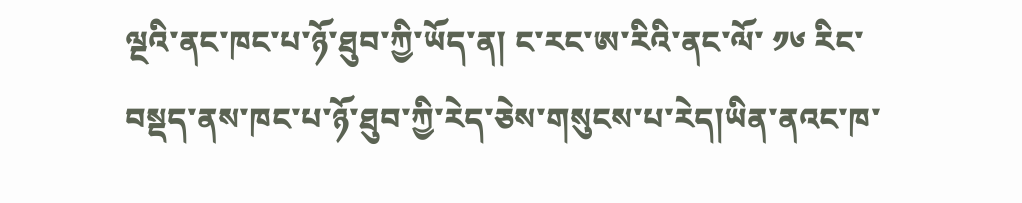ལྔའི་ནང་ཁང་པ་ཉོ་ཐུབ་ཀྱི་ཡོད་ན། ང་རང་ཨ་རིའི་ནང་ལོ་ ༡༦ རིང་བསྡད་ནས་ཁང་པ་ཉོ་ཐུབ་ཀྱི་རེད་ཅེས་གསུངས་པ་རེད།ཡིན་ནའང་ཁ་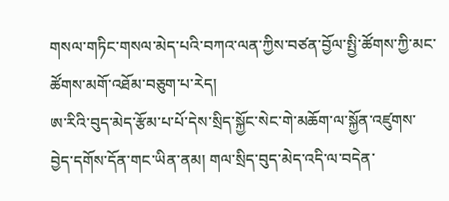གསལ་གཏིང་གསལ་མེད་པའི་བཀའ་ལན་ཀྱིས་བཙན་བྱོལ་སྤྱི་ཚོགས་ཀྱི་མང་ཚོགས་མགོ་འཐོམ་བཅུག་པ་རེད།
ཨ་རིའི་བུད་མེད་རྩོམ་པ་པོ་དེས་སྲིད་སྐྱོང་སེང་གེ་མཆོག་ལ་སྐྱོན་འཛུགས་བྱེད་དགོས་དོན་གང་ཡིན་ནམ། གལ་སྲིད་བུད་མེད་འདི་ལ་བདེན་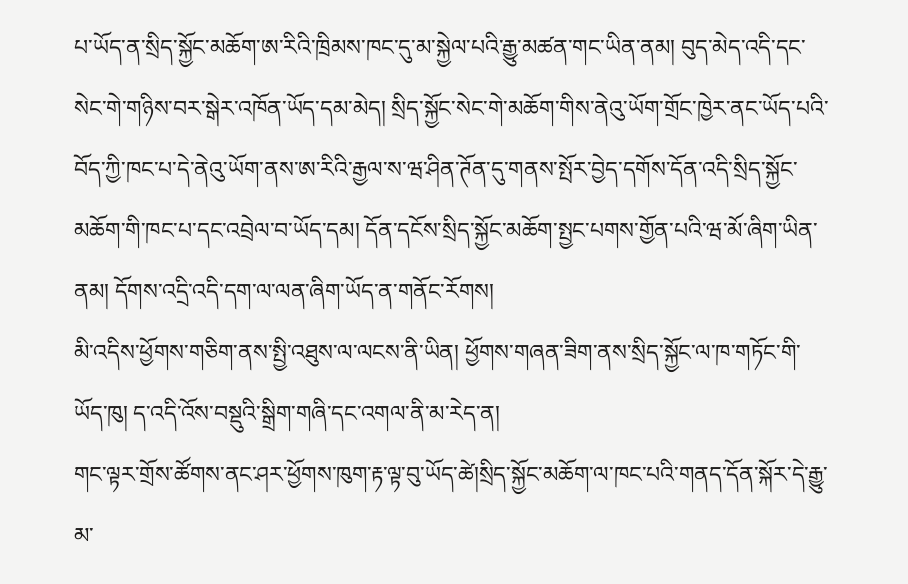པ་ཡོད་ན་སྲིད་སྐྱོང་མཆོག་ཨ་རིའི་ཁྲིམས་ཁང་དུ་མ་སྐྱེལ་པའི་རྒྱུ་མཚན་གང་ཡིན་ནམ། བུད་མེད་འདི་དང་སེང་གེ་གཉིས་བར་སྒེར་འཁོན་ཡོད་དམ་མེད། སྲིད་སྐྱོང་སེང་གེ་མཆོག་གིས་ནེའུ་ཡོག་གྲོང་ཁྱེར་ནང་ཡོད་པའི་བོད་ཀྱི་ཁང་པ་དེ་ནེའུ་ཡོག་ནས་ཨ་རིའི་རྒྱལ་ས་ཝ་ཤིན་ཊོན་དུ་གནས་སྤོར་བྱེད་དགོས་དོན་འདི་སྲིད་སྐྱོང་མཆོག་གི་ཁང་པ་དང་འབྲེལ་བ་ཡོད་དམ། དོན་དངོས་སྲིད་སྐྱོང་མཆོག་སྤྱང་པགས་གྱོན་པའི་ཝ་མོ་ཞིག་ཡིན་ནམ། དོགས་འདྲི་འདི་དག་ལ་ལན་ཞིག་ཡོད་ན་གནོང་རོགས།
མི་འདིས་ཕྱོགས་གཅིག་ནས་སྤྱི་འཐུས་ལ་ལངས་ནི་ཡིན། ཕྱོགས་གཞན་ཟིག་ནས་སྲིད་སྐྱོང་ལ་ཁ་གཏོང་གི་ཡོད་ཁུ། ད་འདི་འོས་བསྡུའི་སྒྲིག་གཞི་དང་འགལ་ནི་མ་རེད་ན།
གང་ལྟར་གྲོས་ཚོགས་ནང་ཤར་ཕྱོགས་ཁུག་རྟ་ལྟ་བུ་ཡོད་ཚེ།སྲིད་སྐྱོང་མཆོག་ལ་ཁང་པའི་གནད་དོན་སྐོར་དེ་རྒྱུ་མ་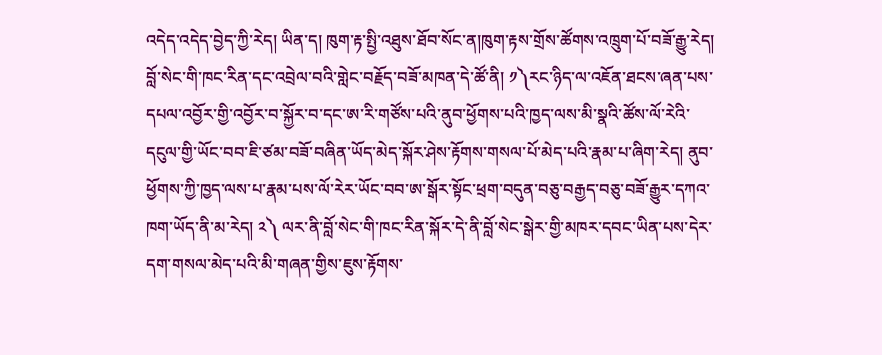འདེད་འདེད་བྱེད་ཀྱི་རེད། ཡིན་ད། ཁུག་རྟ་སྤྱི་འཐུས་ཐོབ་སོང་ན།ཁུག་རྟས་གྲོས་ཚོགས་འཁྲུག་པོ་བཟོ་རྒྱུ་རེད།
བློ་སེང་གི་ཁང་རིན་དང་འབྲེལ་བའི་གླེང་བརྗོད་བཟོ་མཁན་དེ་ཚོ་ནི། ༡༽རང་ཉིད་ལ་འཇོན་ཐངས་ཞན་པས་དཔལ་འབྱོར་གྱི་འབྱོར་བ་སྐྱོར་བ་དང་ཨ་རི་གཙོས་པའི་ནུབ་ཕྱོགས་པའི་ཁྱད་ལས་མི་སྣའི་ཚོས་ལོ་རེའི་དངུལ་གྱི་ཡོང་བབ་ཇི་ཙམ་བཟོ་བཞིན་ཡོད་མེད་སྐོར་ཤེས་རྟོགས་གསལ་པོ་མེད་པའི་རྣམ་པ་ཞིག་རེད། ནུབ་ཕྱོགས་ཀྱི་ཁྱད་ལས་པ་རྣམ་པས་ལོ་རེར་ཡོང་བབ་ཨ་སྒོར་སྟོང་ཕྲག་བདུན་བཅུ་བརྒྱད་བཅུ་བཟོ་རྒྱུར་དཀའ་ཁག་ཡོད་ནི་མ་རེད། ༢༽ ལར་ནི་བློ་སེང་གི་ཁང་རིན་སྐོར་དེ་ནི་བློ་སེང་སྒེར་གྱི་མཁར་དབང་ཡིན་པས་དེར་དག་གསལ་མེད་པའི་མི་གཞན་གྱིས་ཇུས་རྟོགས་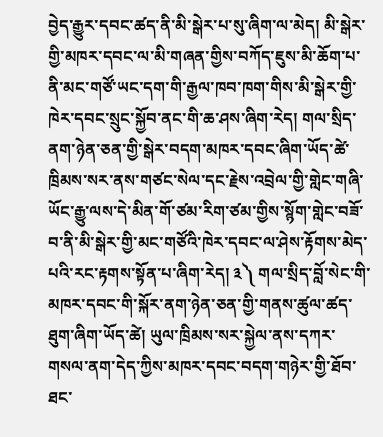བྱེད་རྒྱུར་དབང་ཚད་ནི་མི་སྒེར་པ་སུ་ཞིག་ལ་མེད། མི་སྒེར་གྱི་མཁར་དབང་ལ་མི་གཞན་གྱིས་བཀོད་ཇུས་མི་ཆོག་པ་ནི་མང་གཙོ་ཡང་དག་གི་རྒྱལ་ཁབ་ཁག་གིས་མི་སྒེར་གྱི་ཁེར་དབང་སྲུང་སྐྱོབ་ནང་གི་ཆ་ཤས་ཞིག་རེད། གལ་སྲིད་ནག་ཉེན་ཅན་གྱི་སྒེར་བདག་མཁར་དབང་ཞིག་ཡོད་ཚེ་ཁྲིམས་སར་ནས་གཙང་སེལ་དང་རྗེས་འབྲེལ་གྱི་གླེང་གཞི་ཡོང་རྒྱུ་ལས་དེ་མིན་གོ་ཙམ་རིག་ཙམ་གྱིས་སྙོག་གླེང་བཟོ་བ་ནི་མི་སྒེར་གྱི་མང་གཙོའི་ཁེར་དབང་ལ་ཤེས་རྟོགས་མེད་པའི་རང་རྟགས་སྟོན་པ་ཞིག་རེད། ༣༽ གལ་སྲིད་བློ་སེང་གི་མཁར་དབང་གི་སྐོར་ནག་ཉེན་ཅན་གྱི་གནས་ཚུལ་ཚད་ཐུག་ཞིག་ཡོད་ཚེ། ཡུལ་ཁྲིམས་སར་སྐྱེལ་ནས་དཀར་གསལ་ནག་དེད་ཀྱིས་མཁར་དབང་བདག་གཉེར་གྱི་ཐོབ་ཐང་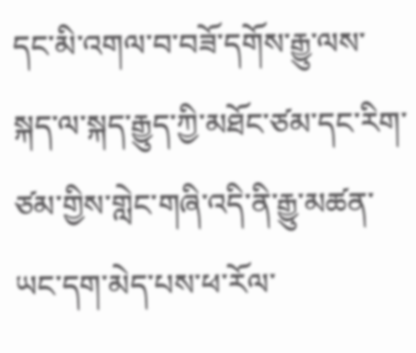དང་མི་འགལ་བ་བཟོ་དགོས་རྒྱུ་ལས་སྐད་ལ་སྐད་རྒྱུད་ཀྱི་མཐོང་ཙམ་དང་རིག་ཙམ་གྱིས་གླེང་གཞི་འདི་ནི་རྒྱུ་མཚན་ཡང་དག་མེད་པས་ཕ་རོལ་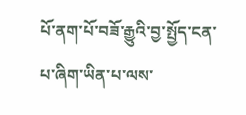པོ་ནག་པོ་བཟོ་རྒྱུའི་བྱ་སྤྱོད་ངན་པ་ཞིག་ཡིན་པ་ལས་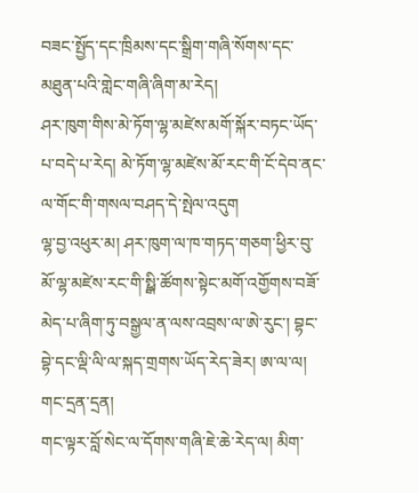བཟང་སྤྱོད་དང་ཁྲིམས་དང་སྒྲིག་གཞི་སོགས་དང་མཐུན་པའི་གླེང་གཞི་ཞིག་མ་རེད།
ཤར་ཁུག་གིས་མེ་ཏོག་ལྷ་མཛེས་མགོ་སྐོར་བཏང་ཡོད་པ་བདེ་པ་རེད། མེ་ཏོག་ལྷ་མཛེས་མོ་རང་གི་ངོ་དེབ་ནང་ལ་གོང་གི་གསལ་བཤད་དེ་སྤེལ་འདུག
ལྷ་བྱ་འཕུར་མ། ཤར་ཁུག་ལ་ཁ་གཏད་གཅག་ཕྱིར་བུ་མོ་ལྷ་མཛེས་རང་གི་སྥྒི་ཚོགས་སྟེང་མགོ་འགྱོགས་བཟོ་མེད་པ་ཞིག་ཏུ་བསྒྱལ་ན་ལས་འབྲས་ལ་ཨེ་རུང་། བྷང་བྷེ་དང་ལྡི་ལི་ལ་སྐད་གྲགས་ཡོད་རེད་ཟེར། ཨ་ལ་ལ། གང་དྲན་དྲན།
གང་ལྟར་བློ་སེང་ལ་དོགས་གཞི་ཇེ་ཆེ་རེད་ལ། མིག་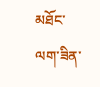མཐོང་ལག་ཟིན་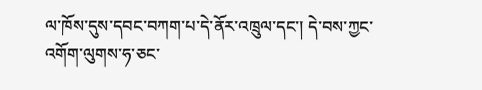ལ་ཁོས་དུས་དབང་བཀག་པ་དེ་ནོར་འཁྲུལ་དང་། དེ་བས་ཀྱང་འགོག་ལུགས་ཧ་ཅང་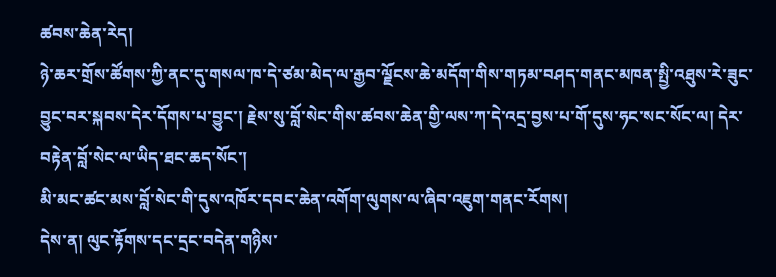ཚབས་ཆེན་རེད།
ཉེ་ཆར་གྲོས་ཚོགས་ཀྱི་ནང་དུ་གསལ་ཁ་དེ་ཙམ་མེད་ལ་རྒྱབ་ལྗོངས་ཆེ་མདོག་གིས་གཏམ་བཤད་གནང་མཁན་སྤྱི་འཐུས་རེ་ཟུང་བྱུང་བར་སྐབས་དེར་དོགས་པ་བྱུང་། རྗེས་སུ་བློ་སེང་གིས་ཚབས་ཆེན་གྱི་ལས་ཀ་དེ་འདྲ་བྱས་པ་གོ་དུས་ཧང་སང་སོང་ལ། དེར་བརྟེན་བློ་སེང་ལ་ཡིད་ཐང་ཆད་སོང་།
མི་མང་ཚང་མས་བློ་སེང་གི་དུས་འཁོར་དབང་ཆེན་འགོག་ལུགས་ལ་ཞིབ་འཇུག་གནང་རོགས།
དེས་ན། ལུང་རྟོགས་དང་དྲང་བདེན་གཉིས་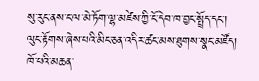སུ་རུང་ནས་ང་ལ་མེ་ཏོག་ལྷ་མཛེས་ཀྱི་ངོ་དེབ་ཁ་བྱང་སྤྲོད་དང་།
ལུང་རྟོགས་ཞེས་པའི་མིང་ཅན་འདིར་ཚང་མས་ཐུགས་སྣང་མཛོད། ཁོ་པའི་མཆན་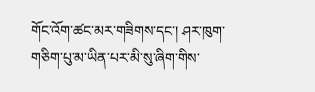གོང་འོག་ཚང་མར་གཟིགས་དང་། ཤར་ཁུག་གཅིག་པུ་མ་ཡིན་པར་མི་སུ་ཞིག་གིས་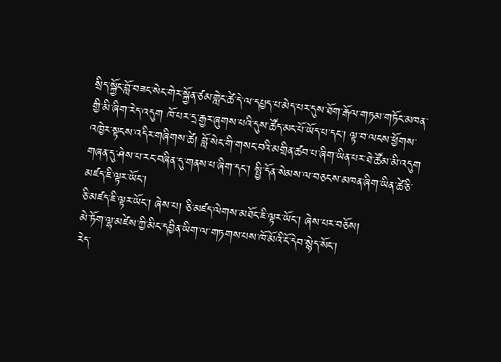སྲིད་སྐྱོང་བློ་བཟང་སེང་གེར་སྐྱོན་ཙམ་གླེང་ཚེ་དེ་ལ་དཔྱད་པ་མེད་པར་དུས་ཐོག་རྒོལ་གཏམ་གཏོང་མཁན་གྱི་མི་ཞིག་རེད་འདུག ཁོ་པར་དྲ་རྒྱར་ཞུགས་པའི་དུས་ཚོད་མང་པོ་ཡོད་པ་དང་། ལྟ་བ་ལངས་ཕྱོགས་འཁྱེར་སྟངས་འདིར་གཞིགས་ཚེ། བློ་སེང་གི་གསང་བའི་མགྲིན་ཚབ་པ་ཞིག་ཡིན་པར་ཐེ་ཚོམ་མི་འདུག གཞན་དུ་ཤེས་པ་རང་བཞིན་དུ་གནས་པ་ཞིག་དང་། སྤྱི་དོན་སེམས་ལ་བཅངས་མཁན་ཞིག་ཡིན་ཚེ་ཅི་མཛད་ཇི་ལྟར་ཡོང་།
ཅི་མཛད་ཇི་ལྟར་ཡོང་། ཞེས་པ། ཅི་མཛད་ལེགས་མཐོང་ཇི་ལྟར་ཡོང་། ཞེས་པར་བཅོས།
མེ་ཏོག་ལྷ་མཛེས་ཀྱི་མིང་དབྱིན་ཡིག་ལ་གཏགས་པས་ཁོ་མོའི་ངོ་དེབ་སྙེད་སོང་།
རེད་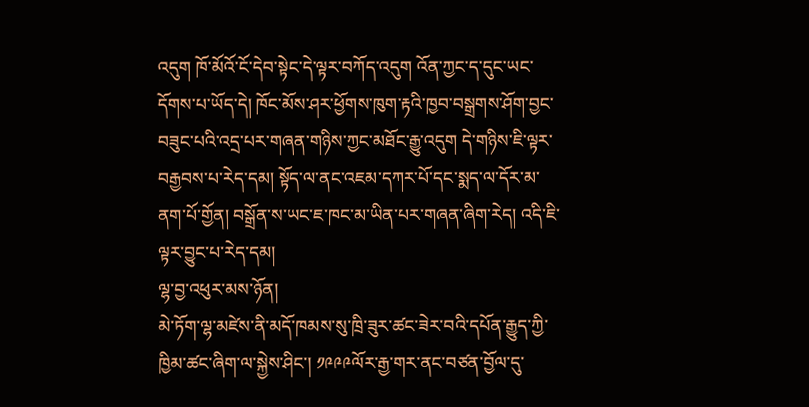འདུག ཁོ་མོའོ་ངོ་དེབ་སྟེང་དེ་ལྟར་བཀོད་འདུག འོན་ཀྱང་ད་དུང་ཡང་དོགས་པ་ཡོད་དེ། ཁོང་མོས་ཤར་ཕྱོགས་ཁུག་རྟའི་ཁྱབ་བསྒྲགས་ཤོག་བྱང་བཟུང་པའི་འདྲ་པར་གཞན་གཉིས་ཀྱང་མཐོང་རྒྱུ་འདུག དེ་གཉིས་ཇི་ལྟར་བརྒྱབས་པ་རེད་དམ། སྟོད་ལ་ནང་འཇམ་དཀར་པོ་དང་སྨད་ལ་དོར་མ་ནག་པོ་གྱོན། བསྒྲོན་ས་ཡང་ཇ་ཁང་མ་ཡིན་པར་གཞན་ཞིག་རེད། འདི་ཇི་ལྟར་བྱུང་པ་རེད་དམ།
ལྷ་བྱ་འཕུར་མས་ཉོན།
མེ་ཏོག་ལྷ་མཛེས་ནི་མདོ་ཁམས་སུ་ཁྲི་ཟུར་ཚང་ཟེར་བའི་དཔོན་རྒྱུད་ཀྱི་ཁྱིམ་ཚང་ཞིག་ལ་སྐྱེས་ཤིང་། ༡༩༩༩ལོར་རྒྱ་གར་ནང་བཙན་བྱོལ་དུ་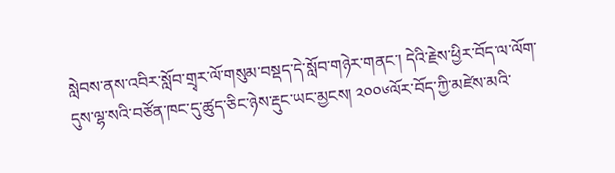སླེབས་ནས་འབིར་སློབ་གྲྭར་ལོ་གསུམ་བསྡད་དེ་སློབ་གཉེར་གནང་། དེའི་རྗེས་ཕྱིར་བོད་ལ་ལོག་དུས་ལྷ་སའི་བཙོན་ཁང་དུ་ཚུད་ཅིང་ཉེས་རྡུང་ཡང་མྱངས། ༢༠༠༦ལོར་བོད་ཀྱི་མཛེས་མའི་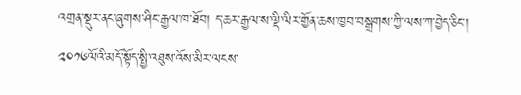འགྲན་སྡུར་ནང་ཞུགས་ཤིང་རྒྱལ་ཁ་ཐོབ། ད་ཆར་རྒྱལ་ས་ལྡི་ལིར་གྱོན་ཆས་ཁྱབ་བསྒྲགས་ཀྱི་ལས་ཀ་བྱེད་ཅིང་། ༢༠༡༦ལོའི་མདོ་སྟོད་སྤྱི་འཐུས་འོས་མིར་ལངས་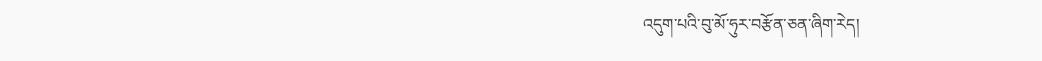འདུག་པའི་བུ་མོ་ཧུར་བརྩོན་ཅན་ཞིག་རེད།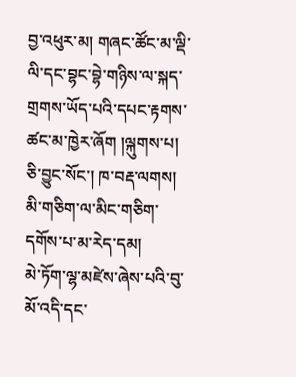བྱ་འཕུར་མ། གཞང་ཚོང་མ་ལྡི་ལི་དང་བྷང་བྷེ་གཉིས་ལ་སྐད་གྲགས་ཡོད་པའི་དཔང་རྟགས་ཚང་མ་ཁྱེར་ཞོག །ལྐུགས་པ།
ཅི་བྱུང་སོང་། ཁ་བརྡ་ལགས། མི་གཅིག་ལ་མིང་གཅིག་དགོས་པ་མ་རེད་དམ།
མེ་ཏོག་ལྷ་མཛེས་ཞེས་པའི་བུ་མོ་འདི་དང་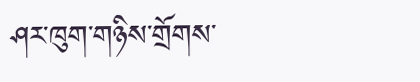ཤར་ཁུག་གཉིས་གྲོགས་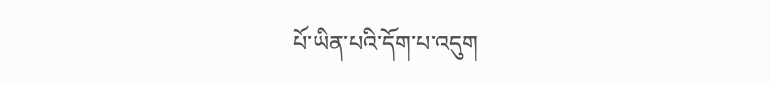པོ་ཡིན་པའི་དོག་པ་འདུག